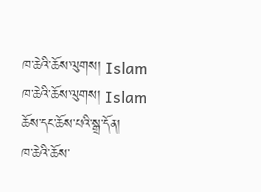ཁ་ཆེའི་ཆོས་ལུགས། Islam
ཁ་ཆེའི་ཆོས་ལུགས། Islam
ཆོས་དང་ཆོས་པའི་སྒྲ་དོན།
ཁ་ཆེའི་ཆོས་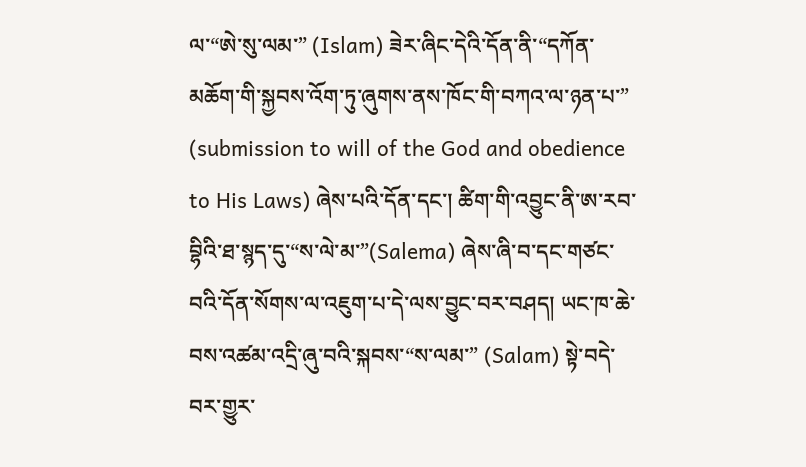ལ་“ཨེ་སུ་ལམ་” (Islam) ཟེར་ཞིང་དེའི་དོན་ནི་“དཀོན་མཆོག་གི་སྐྱབས་འོག་ཏུ་ཞུགས་ནས་ཁོང་གི་བཀའ་ལ་ཉན་པ་” (submission to will of the God and obedience to His Laws) ཞེས་པའི་དོན་དང་། ཚིག་གི་འབྱུང་ནི་ཨ་རབ་བྷིའི་ཐ་སྙད་དུ་“ས་ལེ་མ་”(Salema) ཞེས་ཞི་བ་དང་གཙང་བའི་དོན་སོགས་ལ་འཇུག་པ་དེ་ལས་བྱུང་བར་བཤད། ཡང་ཁ་ཆེ་བས་འཚམ་འདྲི་ཞུ་བའི་སྐབས་“ས་ལམ་” (Salam) སྟེ་བདེ་བར་གྱུར་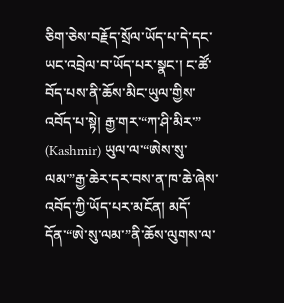ཅིག་ཅེས་བརྗོད་སྲོལ་ཡོད་པ་དེ་དང་ཡང་འབྲེལ་བ་ཡོད་པར་སྣང་། ང་ཚོ་བོད་པས་ནི་ཆོས་མིང་ཡུལ་གྱིས་འབོད་པ་སྟེ། རྒྱ་གར་“ཀ་ཤི་མིར་” (Kashmir) ཡུལ་ལ་“ཨེས་སུ་ལམ་”རྒྱ་ཆེར་དར་བས་ན་ཁ་ཆེ་ཞེས་འབོད་ཀྱི་ཡོད་པར་མངོན། མདོ་དོན་“ཨེ་སུ་ལམ་”ནི་ཆོས་ལུགས་ལ་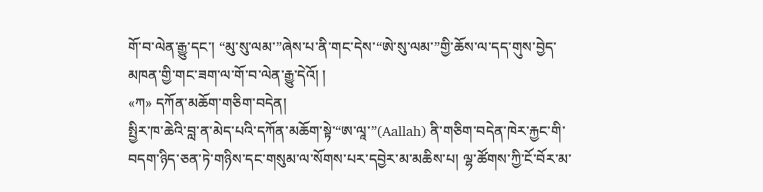གོ་བ་ལེན་རྒྱུ་དང་། “མུ་སུ་ལམ་”ཞེས་པ་ནི་གང་དེས་“ཨེ་སུ་ལམ་”གྱི་ཆོས་ལ་དད་གུས་བྱེད་མཁན་གྱི་གང་ཟག་ལ་གོ་བ་ལེན་རྒྱུ་དེའོ། །
«ཀ» དཀོན་མཆོག་གཅིག་བདེན།
སྤྱིར་ཁ་ཆེའི་བླ་ན་མེད་པའི་དཀོན་མཆོག་སྟེ་“ཨ་ལཱ་”(Aallah) ནི་གཅིག་བདེན་ཁེར་རྐྱང་གི་བདག་ཉིད་ཅན་ཏེ་གཉིས་དང་གསུམ་ལ་སོགས་པར་དབྱེར་མ་མཆིས་པ། ལྷ་ཚོགས་ཀྱི་ངོ་བོར་མ་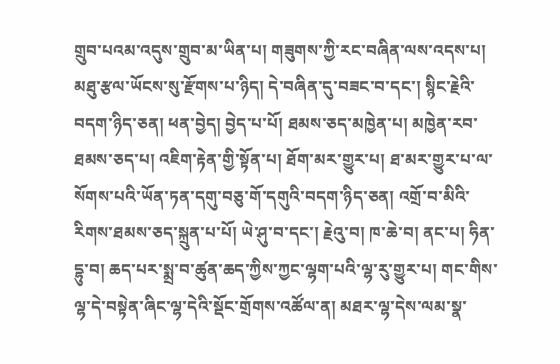གྲུབ་པའམ་འདུས་གྲུབ་མ་ཡིན་པ། གཟུགས་ཀྱི་རང་བཞིན་ལས་འདས་པ། མཐུ་རྩལ་ཡོངས་སུ་རྫོགས་པ་ཉིད། དེ་བཞིན་དུ་བཟང་བ་དང་། སྙིང་རྗེའི་བདག་ཉིད་ཅན། ཕན་བྱེད། བྱེད་པ་པོ། ཐམས་ཅད་མཁྱེན་པ། མཁྱེན་རབ་ཐམས་ཅད་པ། འཇིག་རྟེན་གྱི་སྟོན་པ། ཐོག་མར་གྱུར་པ། ཐ་མར་གྱུར་པ་ལ་སོགས་པའི་ཡོན་ཏན་དགུ་བཅུ་གོ་དགུའི་བདག་ཉིད་ཅན། འགྲོ་བ་མིའི་རིགས་ཐམས་ཅད་སྐྲུན་པ་པོ། ཡེ་ཤུ་བ་དང་། རྗེའུ་བ། ཁ་ཆེ་བ། ནང་པ། ཧིན་དྷུ་བ། ཆད་པར་སྨྲ་བ་ཚུན་ཆད་ཀྱིས་ཀྱང་ལྷག་པའི་ལྷ་རུ་གྱུར་པ། གང་གིས་ལྷ་དེ་བསྟེན་ཞིང་ལྷ་དེའི་སྡོང་གྲོགས་འཚོལ་ན། མཐར་ལྷ་དེས་ལམ་སྣ་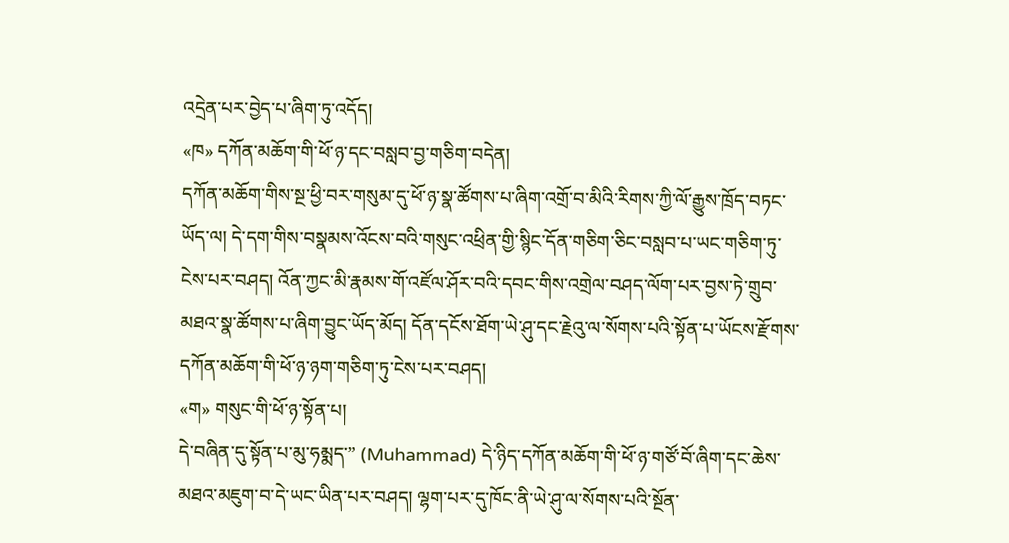འདྲེན་པར་བྱེད་པ་ཞིག་ཏུ་འདོད།
«ཁ» དཀོན་མཆོག་གི་ཕོ་ཉ་དང་བསླབ་བྱ་གཅིག་བདེན།
དཀོན་མཆོག་གིས་སྔ་ཕྱི་བར་གསུམ་དུ་ཕོ་ཉ་སྣ་ཚོགས་པ་ཞིག་འགྲོ་བ་མིའི་རིགས་ཀྱི་ལོ་རྒྱུས་ཁྲོད་བཏང་ཡོད་ལ། དེ་དག་གིས་བསྣམས་འོངས་བའི་གསུང་འཕྲིན་གྱི་སྙིང་དོན་གཅིག་ཅིང་བསླབ་པ་ཡང་གཅིག་ཏུ་ངེས་པར་བཤད། འོན་ཀྱང་མི་རྣམས་གོ་འཛོལ་ཤོར་བའི་དབང་གིས་འགྲེལ་བཤད་ལོག་པར་བྱས་ཏེ་གྲུབ་མཐའ་སྣ་ཚོགས་པ་ཞིག་བྱུང་ཡོད་མོད། དོན་དངོས་ཐོག་ཡེ་ཤུ་དང་རྗེའུ་ལ་སོགས་པའི་སྟོན་པ་ཡོངས་རྫོགས་དཀོན་མཆོག་གི་ཕོ་ཉ་ཉག་གཅིག་ཏུ་ངེས་པར་བཤད།
«ག» གསུང་གི་ཕོ་ཉ་སྟོན་པ།
དེ་བཞིན་དུ་སྟོན་པ་མུ་ཧམྨད་” (Muhammad) དེ་ཉིད་དཀོན་མཆོག་གི་ཕོ་ཉ་གཙོ་བོ་ཞིག་དང་ཆེས་མཐའ་མཇུག་བ་དེ་ཡང་ཡིན་པར་བཤད། ལྷག་པར་དུ་ཁོང་ནི་ཡེ་ཤུ་ལ་སོགས་པའི་སྔོན་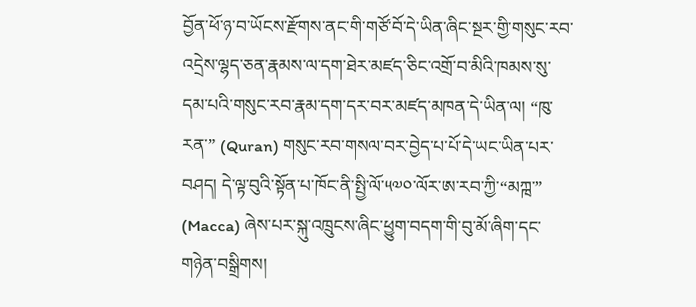བྱོན་ཕོ་ཉ་བ་ཡོངས་རྫོགས་ནང་གི་གཙོ་བོ་དེ་ཡིན་ཞིང་སྔར་གྱི་གསུང་རབ་འདྲེས་ལྷད་ཅན་རྣམས་ལ་དག་ཐེར་མཛད་ཅིང་འགྲོ་བ་མིའི་ཁམས་སུ་དམ་པའི་གསུང་རབ་རྣམ་དག་དར་བར་མཛད་མཁན་དེ་ཡིན་ལ། “ཁུ་རན་” (Quran) གསུང་རབ་གསལ་བར་བྱེད་པ་པོ་དེ་ཡང་ཡིན་པར་བཤད། དེ་ལྟ་བུའི་སྟོན་པ་ཁོང་ནི་སྤྱི་ལོ་༥༧༠་ལོར་ཨ་རབ་ཀྱི་“མཀྑ་” (Macca) ཞེས་པར་སྐུ་འཁྲུངས་ཞིང་ཕྱུག་བདག་གི་བུ་མོ་ཞིག་དང་གཉེན་བསྒྲིགས།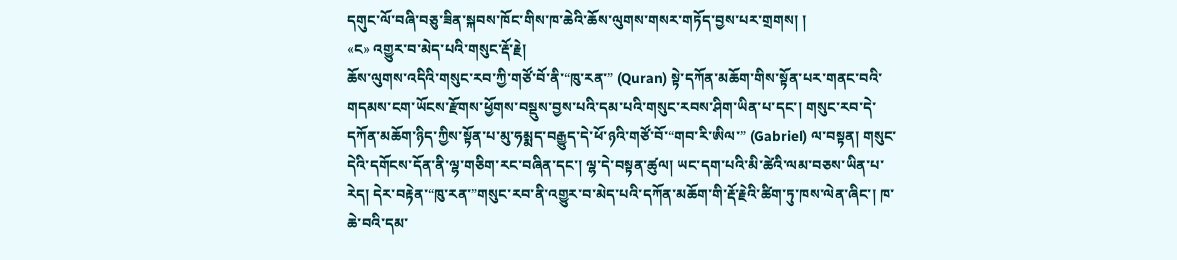དགུང་ལོ་བཞི་བཅུ་ཟིན་སྐབས་ཁོང་གིས་ཁ་ཆེའི་ཆོས་ལུགས་གསར་གཏོད་བྱས་པར་གྲགས། །
«ང» འགྱུར་བ་མེད་པའི་གསུང་རྡོ་རྗེ།
ཆོས་ལུགས་འདིའི་གསུང་རབ་ཀྱི་གཙོ་བོ་ནི་“ཁུ་རན་” (Quran) སྟེ་དཀོན་མཆོག་གིས་སྟོན་པར་གནང་བའི་གདམས་ངག་ཡོངས་རྫོགས་ཕྱོགས་བསྡུས་བྱས་པའི་དམ་པའི་གསུང་རབས་ཤིག་ཡིན་པ་དང་། གསུང་རབ་དེ་དཀོན་མཆོག་ཉིད་ཀྱིས་སྟོན་པ་མུ་ཧམྨད་བརྒྱུད་དེ་ཕོ་ཉའི་གཙོ་བོ་“གབ་རི་ཨིལ་” (Gabriel) ལ་བསྟན། གསུང་དེའི་དགོངས་དོན་ནི་ལྷ་གཅིག་རང་བཞིན་དང་། ལྷ་དེ་བསྟན་ཚུལ། ཡང་དག་པའི་མི་ཚེའི་ལམ་བཅས་ཡིན་པ་རེད། དེར་བརྟེན་“ཁུ་རན་”གསུང་རབ་ནི་འགྱུར་བ་མེད་པའི་དཀོན་མཆོག་གི་རྡོ་རྗེའི་ཚིག་ཏུ་ཁས་ལེན་ཞིང་། ཁ་ཆེ་བའི་དམ་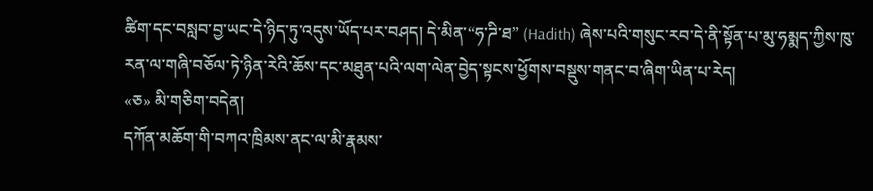ཚིག་དང་བསླབ་བྱ་ཡང་དེ་ཉིད་ཏུ་འདུས་ཡོད་པར་བཤད། དེ་མིན་“ཧ་ཌི་ཐ” (Hadith) ཞེས་པའི་གསུང་རབ་དེ་ནི་སྟོན་པ་མུ་ཧམྨད་ཀྱིས་ཁུ་རན་ལ་གཞི་བཅོལ་ཏེ་ཉིན་རེའི་ཆོས་དང་མཐུན་པའི་ལག་ལེན་བྱེད་སྟངས་ཕྱོགས་བསྡུས་གནང་བ་ཞིག་ཡིན་པ་རེད།
«ཅ» མི་གཅིག་བདེན།
དཀོན་མཆོག་གི་བཀའ་ཁྲིམས་ནང་ལ་མི་རྣམས་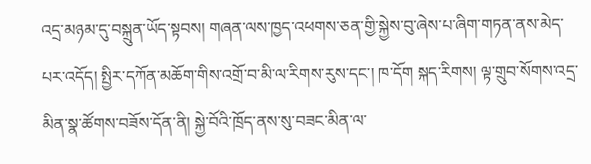འདྲ་མཉམ་དུ་བསྐྲུན་ཡོད་སྟབས། གཞན་ལས་ཁྱད་འཕགས་ཅན་གྱི་སྐྱེས་བུ་ཞེས་པ་ཞིག་གཏན་ནས་མེད་པར་འདོད། སྤྱིར་དཀོན་མཆོག་གིས་འགྲོ་བ་མི་ལ་རིགས་རུས་དང་། ཁ་དོག སྐད་རིགས། ལྟ་གྲུབ་སོགས་འདྲ་མིན་སྣ་ཚོགས་བཟོས་དོན་ནི། སྐྱེ་བོའི་ཁྲོད་ནས་སུ་བཟང་མིན་ལ་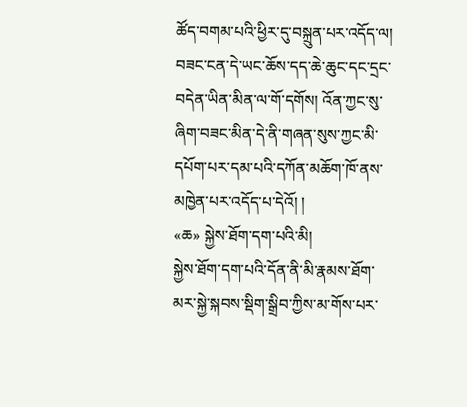ཚོད་བགམ་པའི་ཕྱིར་དུ་བསྐྲུན་པར་འདོད་ལ། བཟང་ངན་དེ་ཡང་ཆོས་དད་ཆེ་ཆུང་དང་དྲང་བདེན་ཡིན་མིན་ལ་གོ་དགོས། འོན་ཀྱང་སུ་ཞིག་བཟང་མིན་དེ་ནི་གཞན་སུས་ཀྱང་མི་དཔོག་པར་དམ་པའི་དཀོན་མཆོག་ཁོ་ནས་མཁྱེན་པར་འདོད་པ་དེའོ། །
«ཆ» སྐྱེས་ཐོག་དག་པའི་མི།
སྐྱེས་ཐོག་དག་པའི་དོན་ནི་མི་རྣམས་ཐོག་མར་སྐྱེ་སྐབས་སྡིག་སྒྲིབ་ཀྱིས་མ་གོས་པར་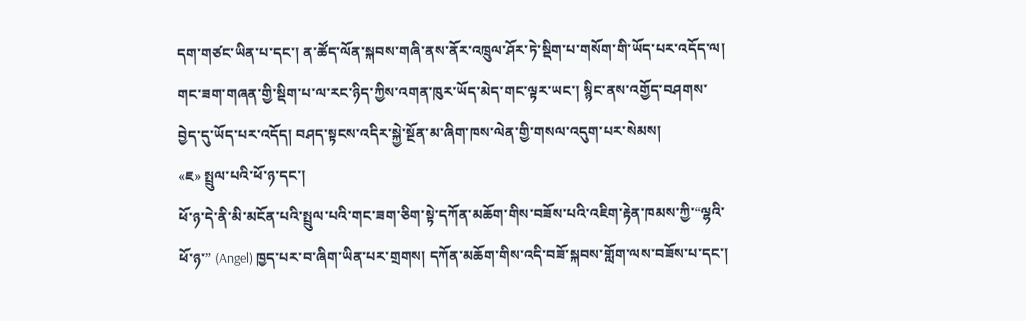དག་གཙང་ཡིན་པ་དང་། ན་ཚོད་ལོན་སྐབས་གཞི་ནས་ནོར་འཁྲུལ་ཤོར་ཏེ་སྡིག་པ་གསོག་གི་ཡོད་པར་འདོད་ལ། གང་ཟག་གཞན་གྱི་སྡིག་པ་ལ་རང་ཉིད་ཀྱིས་འགན་ཁུར་ཡོད་མེད་གང་ལྟར་ཡང་། སྙིང་ནས་འགྱོད་བཤགས་བྱེད་དུ་ཡོད་པར་འདོད། བཤད་སྟངས་འདིར་སྐྱེ་སྔོན་མ་ཞིག་ཁས་ལེན་གྱི་གསལ་འདུག་པར་སེམས།
«ཇ» སྤྲུལ་པའི་ཕོ་ཉ་དང་།
ཕོ་ཉ་དེ་ནི་མི་མངོན་པའི་སྤྲུལ་པའི་གང་ཟག་ཅིག་སྟེ་དཀོན་མཆོག་གིས་བཟོས་པའི་འཇིག་རྟེན་ཁམས་ཀྱི་“ལྷའི་ཕོ་ཉ་” (Angel) ཁྱད་པར་བ་ཞིག་ཡིན་པར་གྲགས། དཀོན་མཆོག་གིས་འདི་བཟོ་སྐབས་གློག་ལས་བཟོས་པ་དང་།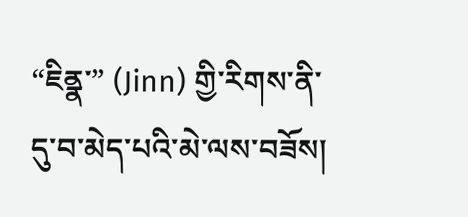“ཇིནྣ་” (Jinn) གྱི་རིགས་ནི་དུ་བ་མེད་པའི་མེ་ལས་བཟོས།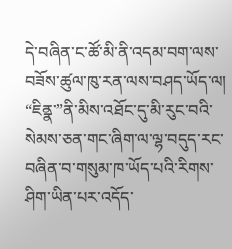དེ་བཞིན་ང་ཚོ་མི་ནི་འདམ་བག་ལས་བཟོས་ཚུལ་ཁུ་རན་ལས་བཤད་ཡོད་ལ། “ཇིནྣ་”ནི་མིས་འཐོང་དུ་མི་རུང་བའི་སེམས་ཅན་གང་ཞིག་ལ་ལྷ་བདུད་རང་བཞིན་བ་གསུམ་ཁ་ཡོད་པའི་རིགས་ཤིག་ཡིན་པར་འདོད་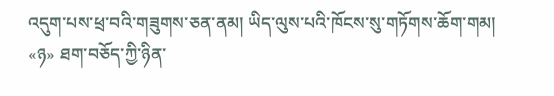འདུག་པས་ཕྲ་བའི་གཟུགས་ཅན་ནམ། ཡིད་ལུས་པའི་ཁོངས་སུ་གཏོགས་ཆོག་གམ།
«ཉ» ཐག་བཅོད་ཀྱི་ཉིན་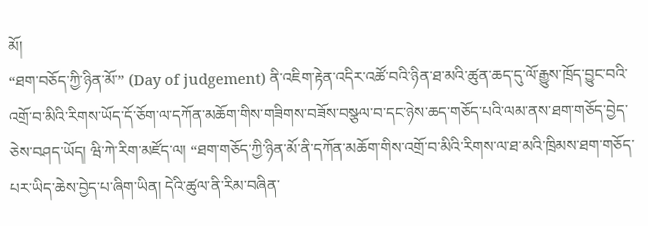མོ།
“ཐག་བཅོད་ཀྱི་ཉིན་མོ་” (Day of judgement) ནི་འཇིག་རྟེན་འདིར་འཚོ་བའི་ཉིན་ཐ་མའི་ཚུན་ཆད་དུ་ལོ་རྒྱུས་ཁྲོད་བྱུང་བའི་འགྲོ་བ་མིའི་རིགས་ཡོད་དོ་ཅོག་ལ་དཀོན་མཆོག་གིས་གཟིགས་བཟོས་བསྩལ་བ་དང་ཉེས་ཆད་གཅོད་པའི་ལམ་ནས་ཐག་གཅོད་བྱེད་ཅེས་བཤད་ཡོད། ཝི་ཀེ་རིག་མཛོད་ལ། “ཐག་གཅོད་ཀྱི་ཉིན་མོ་ནི་དཀོན་མཆོག་གིས་འགྲོ་བ་མིའི་རིགས་ལ་ཐ་མའི་ཁྲིམས་ཐག་གཅོད་པར་ཡིད་ཆེས་བྱེད་པ་ཞིག་ཡིན། དེའི་ཚུལ་ནི་རིམ་བཞིན་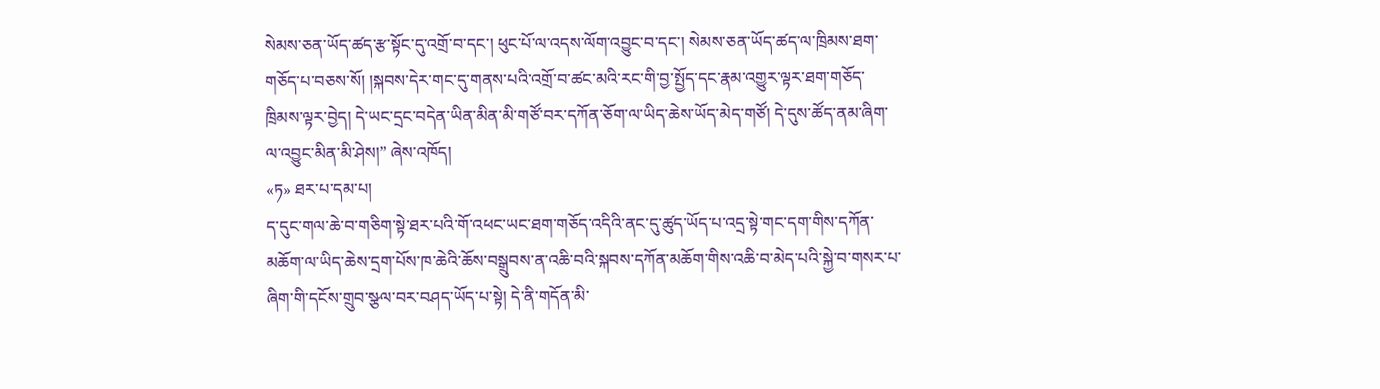སེམས་ཅན་ཡོད་ཚད་རྩ་སྟོང་དུ་འགྲོ་བ་དང་། ཕུང་པོ་ལ་འདས་ལོག་འབྱུང་བ་དང་། སེམས་ཅན་ཡོད་ཚད་ལ་ཁྲིམས་ཐག་གཅོད་པ་བཅས་སོ། །སྐབས་དེར་གང་དུ་གནས་པའི་འགྲོ་བ་ཚང་མའི་རང་གི་བྱ་སྤྱོད་དང་རྣམ་འགྱུར་ལྟར་ཐག་གཅོད་ཁྲིམས་ལྟར་བྱེད། དེ་ཡང་དྲང་བདེན་ཡིན་མིན་མི་གཙོ་བར་དཀོན་ཅོག་ལ་ཡིད་ཆེས་ཡོད་མེད་གཙོ། དེ་དུས་ཚོད་ནམ་ཞིག་ལ་འབྱུང་མིན་མི་ཤེས།” ཞེས་འཁོད།
«ཏ» ཐར་པ་དམ་པ།
ད་དུང་གལ་ཆེ་བ་གཅིག་སྟེ་ཐར་པའི་གོ་འཕང་ཡང་ཐག་གཅོད་འདིའི་ནང་དུ་ཚུད་ཡོད་པ་འདྲ་སྟེ་གང་དག་གིས་དཀོན་མཆོག་ལ་ཡིད་ཆེས་དྲག་པོས་ཁ་ཆེའི་ཆོས་བསྒྲུབས་ན་འཆི་བའི་སྐབས་དཀོན་མཆོག་གིས་འཆི་བ་མེད་པའི་སྐྱེ་བ་གསར་པ་ཞིག་གི་དངོས་གྲུབ་སྩལ་བར་བཤད་ཡོད་པ་སྟེ། དེ་ནི་གདོན་མི་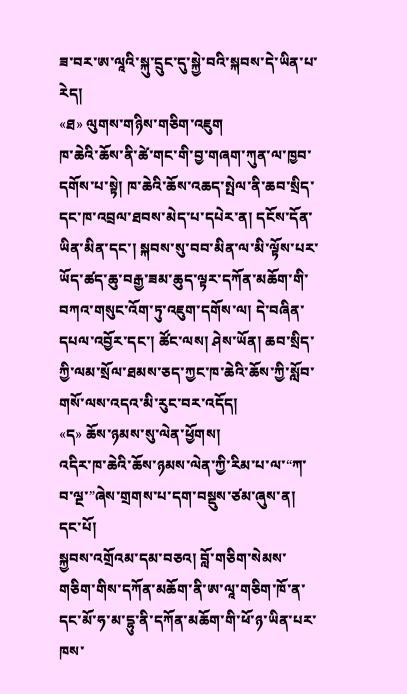ཟ་བར་ཨ་ལཱའི་སྐུ་དྲུང་དུ་སྐྱེ་བའི་སྐབས་དེ་ཡིན་པ་རེད།
«ཐ» ལུགས་གཉིས་གཅིག་འཇུག
ཁ་ཆེའི་ཆོས་ནི་ཚེ་གང་གི་བྱ་གཞག་ཀུན་ལ་ཁྱབ་དགོས་པ་སྟེ། ཁ་ཆེའི་ཆོས་འཆད་སྤེལ་ནི་ཆབ་སྲིད་དང་ཁ་འབྲལ་ཐབས་མེད་པ་དཔེར་ན། དངོས་དོན་ཡིན་མིན་དང་། སྐབས་སུ་བབ་མིན་ལ་མི་ལྟོས་པར་ཡོད་ཚད་ཆུ་བརྒྱ་ཟམ་ཆུད་ལྟར་དཀོན་མཆོག་གི་བཀའ་གསུང་འོག་ཏུ་འཇུག་དགོས་ལ། དེ་བཞིན་དཔལ་འབྱོར་དང་། ཚོང་ལས། ཤེས་ཡོན། ཆབ་སྲིད་ཀྱི་ལམ་སྲོལ་ཐམས་ཅད་ཀྱང་ཁ་ཆེའི་ཆོས་ཀྱི་སློབ་གསོ་ལས་འདའ་མི་རུང་བར་འདོད།
«ད» ཆོས་ཉམས་སུ་ལེན་ཕྱོགས།
འདིར་ཁ་ཆེའི་ཆོས་ཉམས་ལེན་ཀྱི་རིམ་པ་ལ་“ཀ་བ་ལྔ་”ཞེས་གྲགས་པ་དག་བསྡུས་ཙམ་ཞུས་ན།
དང་པོ།
སྐྱབས་འགྲོའམ་དམ་བཅའ། བློ་གཅིག་སེམས་གཅིག་གིས་དཀོན་མཆོག་ནི་ཨ་ལཱ་གཅིག་ཁོ་ན་དང་མོ་ཧ་མ་དྷུ་ནི་དཀོན་མཆོག་གི་ཕོ་ཉ་ཡིན་པར་ཁས་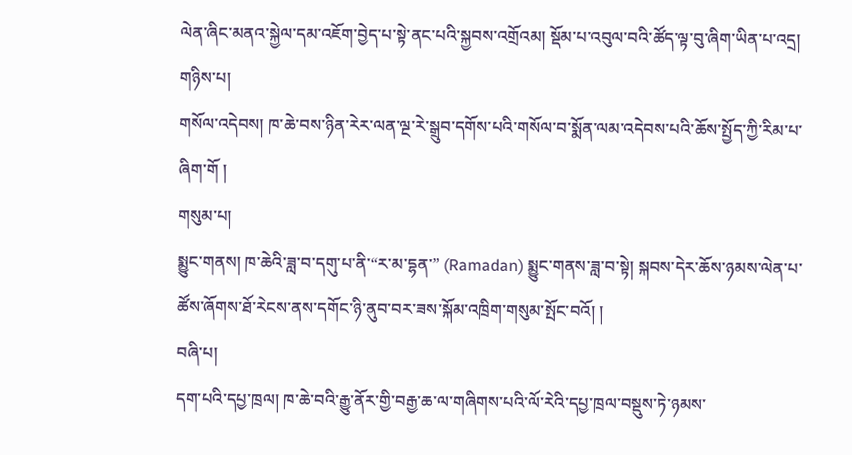ལེན་ཞིང་མནའ་སྐྱེལ་དམ་འཇོག་བྱེད་པ་སྟེ་ནང་པའི་སྐྱབས་འགྲོའམ། སྡོམ་པ་འབུལ་བའི་ཚོད་ལྟ་བུ་ཞིག་ཡིན་པ་འདྲ།
གཉིས་པ།
གསོལ་འདེབས། ཁ་ཆེ་བས་ཉིན་རེར་ལན་ལྔ་རེ་སྒྲུབ་དགོས་པའི་གསོལ་བ་སྨོན་ལམ་འདེབས་པའི་ཆོས་སྤྱོད་ཀྱི་རིམ་པ་ཞིག་གོ །
གསུམ་པ།
སྨྱུང་གནས། ཁ་ཆེའི་ཟླ་བ་དགུ་པ་ནི་“ར་མ་དྷན་” (Ramadan) སྨྱུང་གནས་ཟླ་བ་སྟེ། སྐབས་དེར་ཆོས་ཉམས་ལེན་པ་ཚོས་ཞོགས་ཐོ་རེངས་ནས་དགོང་ཉི་ནུབ་བར་ཟས་སྐོམ་འཁྲིག་གསུམ་སྤོང་བའོ། །
བཞི་པ།
དག་པའི་དཔྱ་ཁྲལ། ཁ་ཆེ་བའི་རྒྱུ་ནོར་གྱི་བརྒྱ་ཆ་ལ་གཞིགས་པའི་ལོ་རེའི་དཔྱ་ཁྲལ་བསྡུས་ཏེ་ཉམས་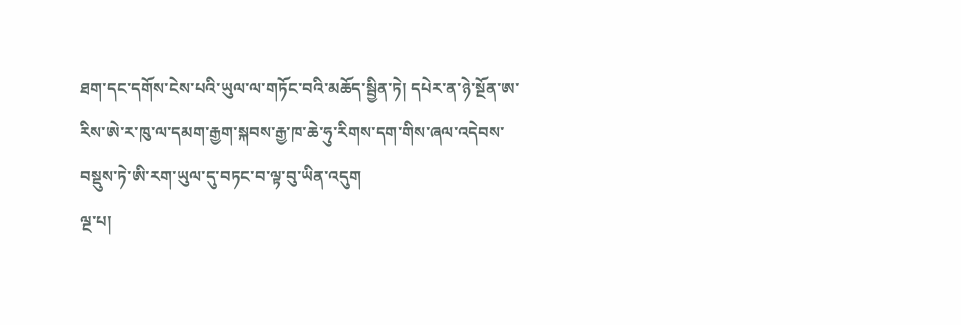ཐག་དང་དགོས་ངེས་པའི་ཡུལ་ལ་གཏོང་བའི་མཆོད་སྦྱིན་ཏེ། དཔེར་ན་ཉེ་སྔོན་ཨ་རིས་ཨེ་ར་ཁུ་ལ་དམག་རྒྱག་སྐབས་རྒྱ་ཁ་ཆེ་ཧུ་རིགས་དག་གིས་ཞལ་འདེབས་བསྡུས་ཏེ་ཨི་རག་ཡུལ་དུ་བཏང་བ་ལྟ་བུ་ཡིན་འདུག
ལྔ་པ།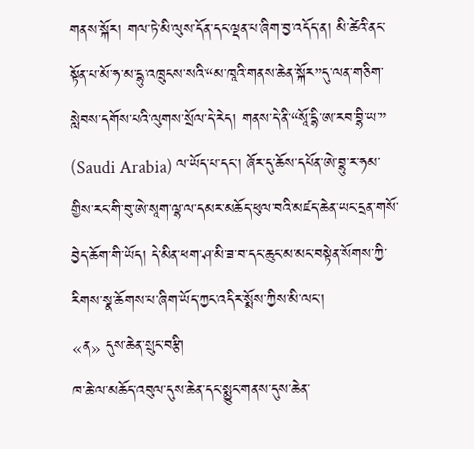གནས་སྐོར། གལ་ཏེ་མི་ལུས་དོན་དང་ལྡན་པ་ཞིག་བྱ་འདོད་ན། མི་ཚེའི་ནང་སྟོན་པ་མོ་ཧ་མ་དྷུ་འཁྲུངས་སའི་“མ་ཁཱའི་གནས་ཆེན་སྐོར”དུ་ལན་གཅིག་སླེབས་དགོས་པའི་ལུགས་སྲོལ་དེ་རེད། གནས་དེ་ནི་“སཱོ་དྷི་ཨ་རབ་བྷི་ཡ་” (Saudi Arabia) ལ་ཡོད་པ་དང་། ཞོར་དུ་ཆོས་དཔོན་ཨེ་བྷུ་ར་ཧམ་གྱིས་རང་གི་བུ་ཨེ་སཱག་ལྷ་ལ་དམར་མཆོད་ཕུལ་བའི་མཛད་ཆེན་ཡང་དྲན་གསོ་བྱེད་ཆོག་གི་ཡོད། དེ་མིན་ཕག་ཤ་མི་ཟ་བ་དང་ཆུང་མ་མང་བསྟེན་སོགས་ཀྱི་རིགས་སྣ་ཆོགས་པ་ཞིག་ཡོད་ཀྱང་འདིར་སྨོས་ཀྱིས་མི་ལང་།
«ན» དུས་ཆེན་སྲུང་བརྩི།
ཁ་ཆེ་ལ་མཆོད་འབུལ་དུས་ཆེན་དང་སྨྱུང་གནས་དུས་ཆེན་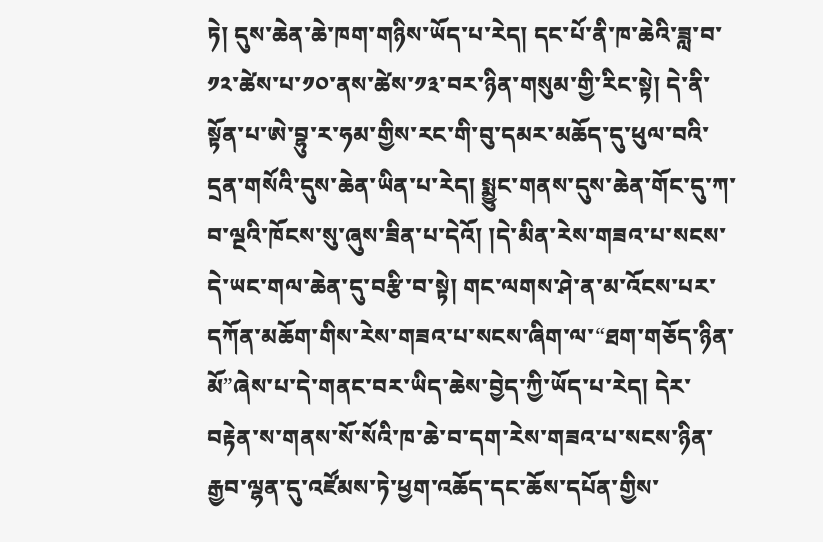ཏེ། དུས་ཆེན་ཆེ་ཁག་གཉིས་ཡོད་པ་རེད། དང་པོ་ནི་ཁ་ཆེའི་ཟླ་བ་༡༢་ཚེས་པ་༡༠་ནས་ཚེས་༡༣་བར་ཉིན་གསུམ་གྱི་རིང་སྟེ། དེ་ནི་སྟོན་པ་ཨེ་བྷུ་ར་ཧམ་གྱིས་རང་གི་བུ་དམར་མཆོད་དུ་ཕུལ་བའི་དྲན་གསོའི་དུས་ཆེན་ཡིན་པ་རེད། སྨྱུང་གནས་དུས་ཆེན་གོང་དུ་ཀ་བ་ལྔའི་ཁོངས་སུ་ཞུས་ཟིན་པ་དེའོ། །དེ་མིན་རེས་གཟའ་པ་སངས་དེ་ཡང་གལ་ཆེན་དུ་བརྩི་བ་སྟེ། གང་ལགས་ཤེ་ན་མ་འོངས་པར་དཀོན་མཆོག་གིས་རེས་གཟའ་པ་སངས་ཞིག་ལ་“ཐག་གཅོད་ཉིན་མོ”ཞེས་པ་དེ་གནང་བར་ཡིད་ཆེས་བྱེད་ཀྱི་ཡོད་པ་རེད། དེར་བརྟེན་ས་གནས་སོ་སོའི་ཁ་ཆེ་བ་དག་རེས་གཟའ་པ་སངས་ཉིན་རྒྱབ་ལྷན་དུ་འཛོམས་ཏེ་ཕྱག་འཆོད་དང་ཆོས་དཔོན་གྱིས་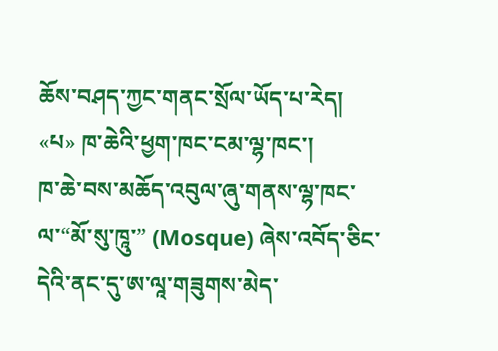ཆོས་བཤད་ཀྱང་གནང་སྲོལ་ཡོད་པ་རེད།
«པ» ཁ་ཆེའི་ཕྱག་ཁང་ངམ་ལྷ་ཁང་།
ཁ་ཆེ་བས་མཆོད་འབུལ་ཞུ་གནས་ལྷ་ཁང་ལ་“མོ་སུ་ཁཱུ་” (Mosque) ཞེས་འབོད་ཅིང་དེའི་ནང་དུ་ཨ་ལཱ་གཟུགས་མེད་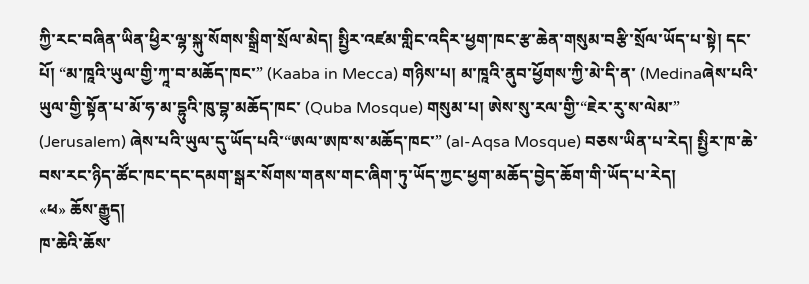ཀྱི་རང་བཞིན་ཡིན་ཕྱིར་ལྷ་སྐུ་སོགས་སྒྲིག་སྲོལ་མེད། སྤྱིར་འཛམ་གླིང་འདིར་ཕྱག་ཁང་རྩ་ཆེན་གསུམ་བརྩི་སྲོལ་ཡོད་པ་སྟེ། དང་པོ། “མ་ཁཱའི་ཡུལ་གྱི་ཀཱ་བ་མཆོད་ཁང་” (Kaaba in Mecca) གཉིས་པ། མ་ཁཱའི་ནུབ་ཕྱོགས་ཀྱི་མེ་དི་ན་ (Medinaཞེས་པའི་ཡུལ་གྱི་སྟོན་པ་མོ་ཧ་མ་དྷུའི་ཁུ་བྷ་མཆོད་ཁང་ (Quba Mosque) གསུམ་པ། ཨེས་སུ་རལ་གྱི་“ཇེར་རུ་ས་ལེམ་” (Jerusalem) ཞེས་པའི་ཡུལ་དུ་ཡོད་པའི་“ཨལ་ཨཁ་ས་མཆོད་ཁང་” (al-Aqsa Mosque) བཅས་ཡིན་པ་རེད། སྤྱིར་ཁ་ཆེ་བས་རང་ཉིད་ཚོང་ཁང་དང་དམག་སྒར་སོགས་གནས་གང་ཞིག་ཏུ་ཡོད་ཀྱང་ཕྱག་མཆོད་བྱེད་ཆོག་གི་ཡོད་པ་རེད།
«ཕ» ཆོས་རྒྱུད།
ཁ་ཆེའི་ཆོས་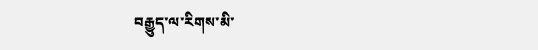བརྒྱུད་ལ་རིགས་མི་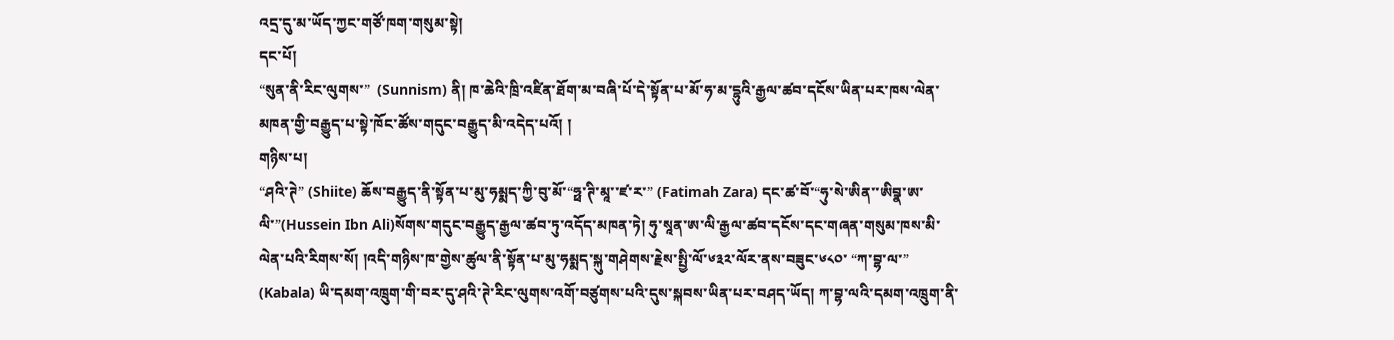འདྲ་དུ་མ་ཡོད་ཀྱང་གཙོ་ཁག་གསུམ་སྟེ།
དང་པོ།
“སུན་ནི་རིང་ལུགས་”  (Sunnism) ནི། ཁ་ཆེའི་ཁྲི་འཛིན་ཐོག་མ་བཞི་པོ་དེ་སྟོན་པ་མོ་ཧ་མ་དྷུའི་རྒྱལ་ཚབ་དངོས་ཡིན་པར་ཁས་ལེན་མཁན་གྱི་བརྒྱུད་པ་སྟེ་ཁོང་ཚོས་གདུང་བརྒྱུད་མི་འདེད་པའོ། །
གཉིས་པ།
“ཤའི་ཊེ” (Shiite) ཆོས་བརྒྱུད་ནི་སྟོན་པ་མུ་ཧམྨད་ཀྱི་བུ་མོ་“ཧྥ་ཊི་མཱ་་ཛ་ར་” (Fatimah Zara) དང་ཚ་བོ་“ཧུ་སེ་ཨིན་་ཨིབྣ་ཨ་ལི་”(Hussein Ibn Ali)སོགས་གདུང་བརྒྱུད་རྒྱལ་ཚབ་ཏུ་འདོད་མཁན་ཏེ། ཧུ་སཱན་ཨ་ལི་རྒྱལ་ཚབ་དངོས་དང་གཞན་གསུམ་ཁས་མི་ལེན་པའི་རིགས་སོ། །འདི་གཉིས་ཁ་གྱེས་ཚུལ་ནི་སྟོན་པ་མུ་ཧམྨད་སྐུ་གཤེགས་རྗེས་སྤྱི་ལོ་༦༣༢་ལོར་ནས་བཟུང་༦༨༠་ “ཀ་བྷ་ལ་” (Kabala) ཡི་དམག་འཁྲུག་གི་བར་དུ་ཤའི་ཊེ་རིང་ལུགས་འགོ་བཙུགས་པའི་དུས་སྐབས་ཡིན་པར་བཤད་ཡོད། ཀ་བྷ་ལའི་དམག་འཁྲུག་ནི་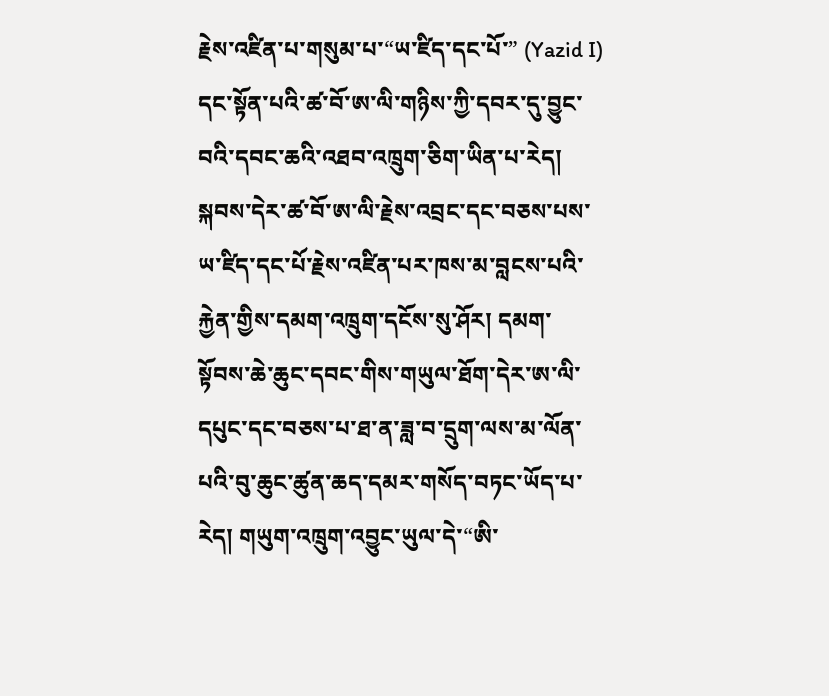རྗེས་འཛིན་པ་གསུམ་པ་“ཡ་ཛིད་དང་པོ་” (Yazid I) དང་སྟོན་པའི་ཚ་བོ་ཨ་ལི་གཉིས་ཀྱི་དབར་དུ་བྱུང་བའི་དབང་ཆའི་འཐབ་འཁྲུག་ཅིག་ཡིན་པ་རེད། སྐབས་དེར་ཚ་བོ་ཨ་ལི་རྗེས་འབྲང་དང་བཅས་པས་ཡ་ཛིད་དང་པོ་རྗེས་འཛིན་པར་ཁས་མ་བླངས་པའི་རྐྱེན་གྱིས་དམག་འཁྲུག་དངོས་སུ་ཤོར། དམག་སྟོབས་ཆེ་ཆུང་དབང་གིས་གཡུལ་ཐོག་དེར་ཨ་ལི་དཔུང་དང་བཅས་པ་ཐ་ན་ཟླ་བ་དྲུག་ལས་མ་ལོན་པའི་བུ་ཆུང་ཚུན་ཆད་དམར་གསོད་བཏང་ཡོད་པ་རེད། གཡུག་འཁྲུག་འབྱུང་ཡུལ་དེ་“ཨི་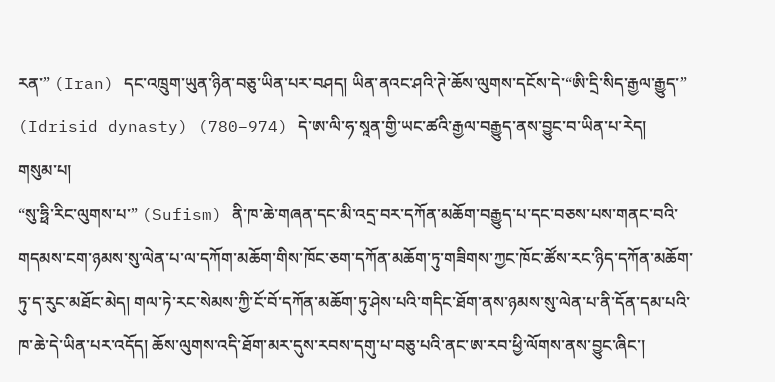རན་” (Iran) དང་འཁྲུག་ཡུན་ཉིན་བཅུ་ཡིན་པར་བཤད། ཡིན་ནའང་ཤའི་ཊེ་ཆོས་ལུགས་དངོས་དེ་“ཨི་དྲི་སིད་རྒྱལ་རྒྱུད་” (Idrisid dynasty) (780–974) དེ་ཨ་ལི་ཧ་སཱན་གྱི་ཡང་ཚའི་རྒྱལ་བརྒྱུད་ནས་བྱུང་བ་ཡིན་པ་རེད།
གསུམ་པ།
“སུ་ཧྥི་རིང་ལུགས་པ་” (Sufism) ནི་ཁ་ཆེ་གཞན་དང་མི་འདྲ་བར་དཀོན་མཆོག་བརྒྱུད་པ་དང་བཅས་པས་གནང་བའི་གདམས་ངག་ཉམས་སུ་ལེན་པ་ལ་དཀོག་མཆོག་གིས་ཁོང་ཅག་དཀོན་མཆོག་ཏུ་གཟིགས་ཀྱང་ཁོང་ཚོས་རང་ཉིད་དཀོན་མཆོག་ཏུ་ད་རུང་མཐོང་མེད། གལ་ཏེ་རང་སེམས་ཀྱི་ངོ་བོ་དཀོན་མཆོག་ཏུ་ཤེས་པའི་གདིང་ཐོག་ནས་ཉམས་སུ་ལེན་པ་ནི་དོན་དམ་པའི་ཁ་ཆེ་དེ་ཡིན་པར་འདོད། ཆོས་ལུགས་འདི་ཐོག་མར་དུས་རབས་དགུ་པ་བཅུ་པའི་ནང་ཨ་རབ་ཕྱི་ལོགས་ནས་བྱུང་ཞིང་།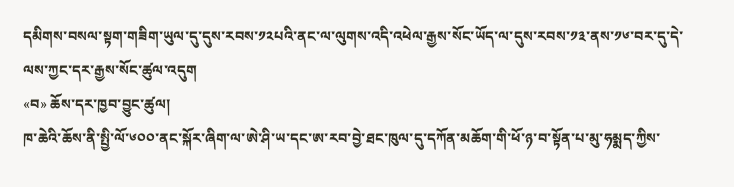དམིགས་བསལ་སྟག་གཟིག་ཡུལ་དུ་དུས་རབས་༡༢པའི་ནང་ལ་ལུགས་འདི་འཕེལ་རྒྱས་སོང་ཡོད་ལ་དུས་རབས་༡༣་ནས་༡༦་བར་དུ་དེ་ལས་ཀྱང་དར་རྒྱས་སོང་ཚུལ་འདུག
«བ» ཆོས་དར་ཁྱབ་བྱུང་ཚུལ།
ཁ་ཆེའི་ཆོས་ནི་སྤྱི་ལོ་༦༠༠་ནང་སྐོར་ཞིག་ལ་ཨེ་ཤི་ཡ་དང་ཨ་རབ་བྱེ་ཐང་ཁུལ་དུ་དཀོན་མཆོག་གི་ཕོ་ཉ་བ་སྟོན་པ་མུ་ཧམྨད་ཀྱིས་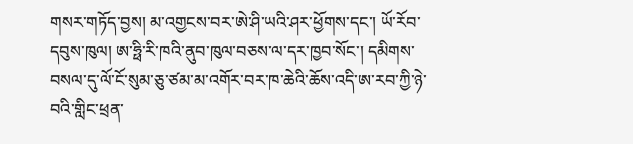གསར་གཏོད་བྱས། མ་འགྱངས་བར་ཨེ་ཤི་ཡའི་ཤར་ཕྱོགས་དང་། ཡོ་རོབ་དབུས་ཁུལ། ཨ་ཧྥི་རི་ཁའི་ནུབ་ཁུལ་བཅས་ལ་དར་ཁྱབ་སོང་། དམིགས་བསལ་དུ་ལོ་ངོ་སུམ་ཅུ་ཙམ་མ་འགོར་བར་ཁ་ཆེའི་ཆོས་འདི་ཨ་རབ་ཀྱི་ཉེ་བའི་གླིང་ཕྲན་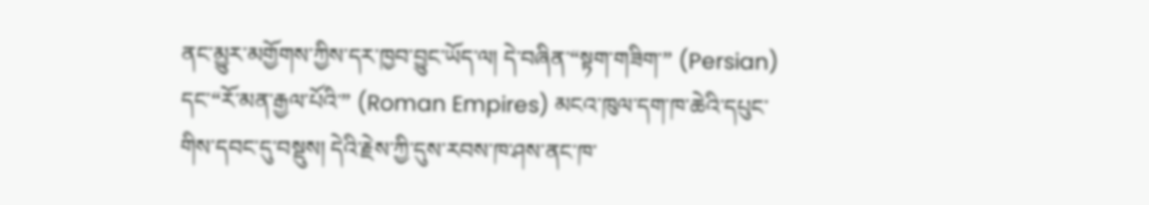ནང་མྱུར་མགྱོགས་ཀྱིས་དར་ཁྱབ་བྱུང་ཡོད་ལ། དེ་བཞིན་“སྟག་གཟིག་” (Persian) དང་“རོ་མན་རྒྱལ་པོའི་” (Roman Empires) མངའ་ཁུལ་དག་ཁ་ཆེའི་དཔུང་གིས་དབང་དུ་བསྡུས། དེའི་རྗེས་ཀྱི་དུས་རབས་ཁ་ཤས་ནང་ཁ་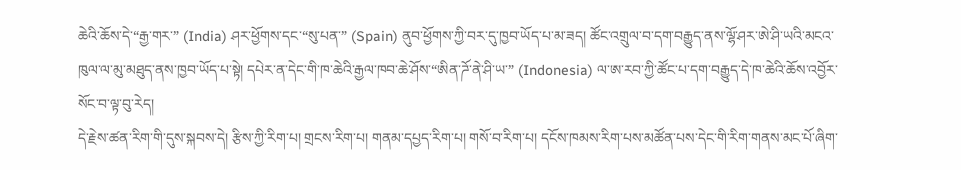ཆེའི་ཆོས་དེ་“རྒྱ་གར་” (India) ཤར་ཕྱོགས་དང་“སུ་པན་” (Spain) ནུབ་ཕྱོགས་ཀྱི་བར་དུ་ཁྱབ་ཡོད་པ་མ་ཟད། ཚོང་འགྲུལ་བ་དག་བརྒྱུད་ནས་ལྷོ་ཤར་ཨེ་ཤི་ཡའི་མངའ་ཁུལ་ལ་མུ་མཐུད་ནས་ཁྱབ་ཡོད་པ་སྟེ། དཔེར་ན་དེང་གི་ཁ་ཆེའི་རྒྱལ་ཁབ་ཆེ་ཤོས་“ཨིན་ཌོ་ནེ་ཤི་ཡ་” (Indonesia) ལ་ཨ་རབ་ཀྱི་ཚོང་པ་དག་བརྒྱུད་དེ་ཁ་ཆེའི་ཆོས་འབྱོར་སོང་བ་ལྟ་བུ་རེད།
དེ་རྗེས་ཚན་རིག་གི་དུས་སྐབས་དེ། རྩིས་ཀྱི་རིག་པ། གྲངས་རིག་པ། གནམ་དཔྱད་རིག་པ། གསོ་བ་རིག་པ། དངོས་ཁམས་རིག་པས་མཚོན་པས་དེང་གི་རིག་གནས་མང་པོ་ཞིག་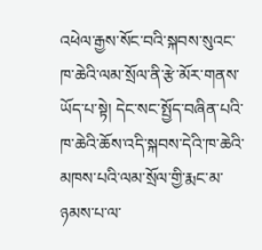འཕེལ་རྒྱས་སོང་བའི་སྐབས་སུའང་ཁ་ཆེའི་ལམ་སྲོལ་ནི་རྩེ་མོར་གནས་ཡོད་པ་སྟེ། དེང་སང་སྤྱོད་བཞིན་པའི་ཁ་ཆེའི་ཆོས་འདི་སྐབས་དེའི་ཁ་ཆེའི་མཁས་པའི་ལམ་སྲོལ་གྱི་རྨང་མ་ཉམས་པ་ལ་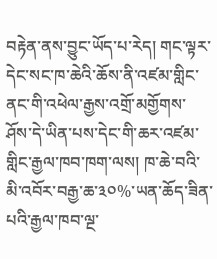བརྟེན་ནས་བྱུང་ཡོད་པ་རེད། གང་ལྟར་དེང་སང་ཁ་ཆེའི་ཆོས་ནི་འཛམ་གླིང་ནང་གི་འཕེལ་རྒྱས་འགྲོ་མགྱོགས་ཤོས་དེ་ཡིན་པས་དེང་གི་ཆར་འཛམ་གླིང་རྒྱལ་ཁབ་ཁག་ལས། ཁ་ཆེ་བའི་མི་འབོར་བརྒྱ་ཆ་༣༠%་ཡན་ཆོད་ཟིན་པའི་རྒྱལ་ཁབ་ལྔ་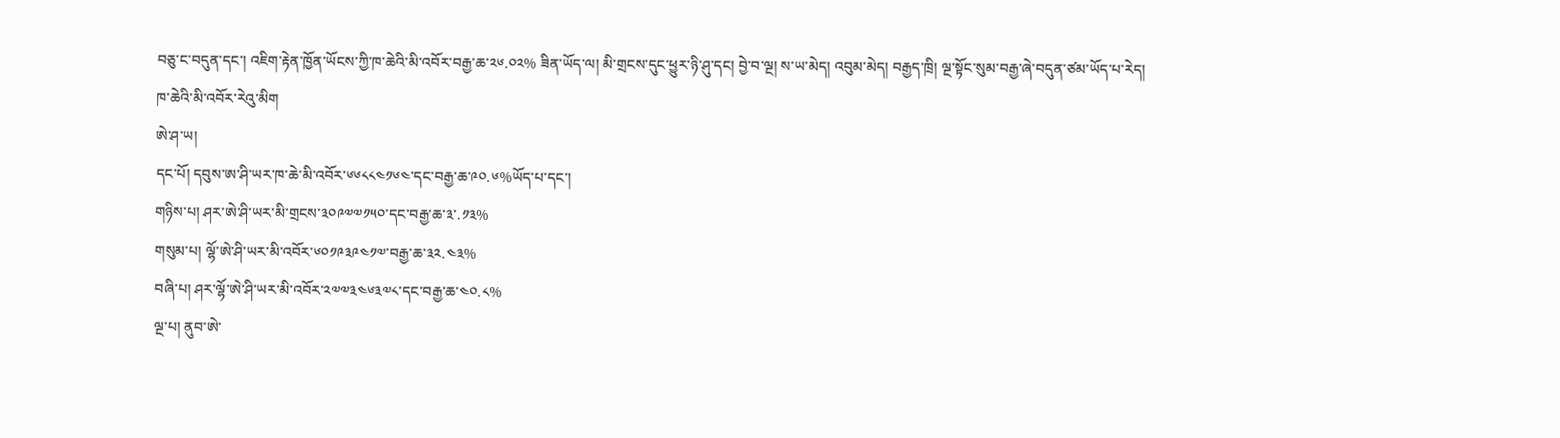བཅུ་ང་བདུན་དང་། འཇིག་རྟེན་ཁྱོན་ཡོངས་ཀྱི་ཁ་ཆེའི་མི་འབོར་བརྒྱ་ཆ་༢༦.༠༢% ཟིན་ཡོད་ལ། མི་གྲངས་དུང་ཕྱུར་ཉི་ཤུ་དང། བྱེ་བ་ལྔ། ས་ཡ་མེད། འབུམ་མེད། བརྒྱད་ཁྲི། ལྔ་སྟོང་སུམ་བརྒྱ་ཞེ་བདུན་ཙམ་ཡོད་པ་རེད།
ཁ་ཆེའི་མི་འབོར་རེའུ་མིག
ཨེ་ཤ་ཡ།
དང་པོ། དབུས་ཨ་ཤི་ཡར་ཁ་ཆེ་མི་འབོར་༦༦༨༨༤༡༦༤་དང་བརྒྱ་ཆ་༩༠.༦%ཡོད་པ་དང་།
གཉིས་པ། ཤར་ཨེ་ཤི་ཡར་མི་གྲངས་༣༠༩༧༧༡༥༠་དང་བརྒྱ་ཆ་༣་.༡༣%
གསུམ་པ། ལྷོ་ཨེ་ཤི་ཡར་མི་འབོར་༦༠༡༩༣༩༤༡༧་བརྒྱ་ཆ་༣༢.༤༣%
བཞི་པ། ཤར་ལྷོ་ཨེ་ཤི་ཡར་མི་འབོར་༢༧༧༣༤༦༣༧༨་དང་བརྒྱ་ཆ་༤༠.༨%
ལྔ་པ། ནུབ་ཨེ་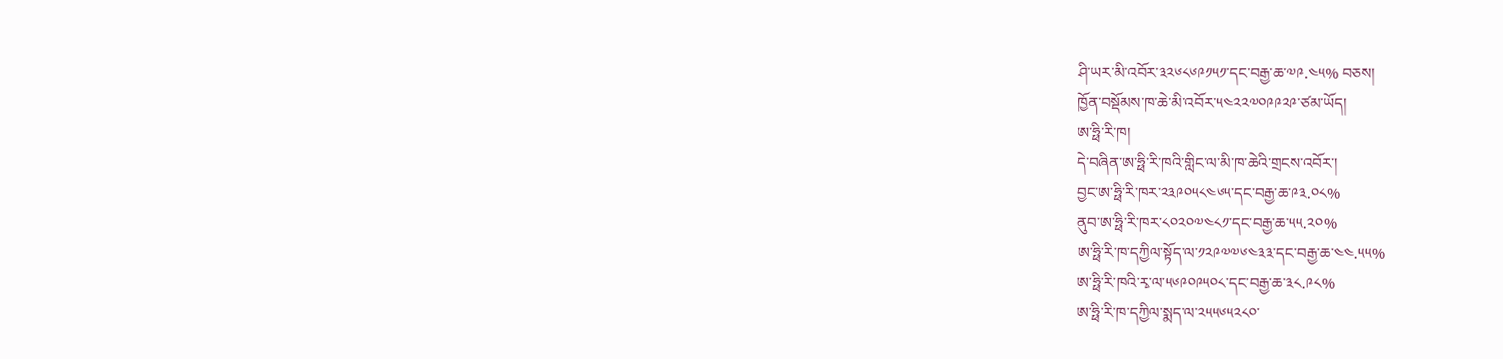ཤི་ཡར་མི་འབོར་༣༢༦༨༦༩༡༥༡་དང་བརྒྱ་ཆ་༧༩.༤༥% བཅས།
ཁྱོན་བསྡོམས་ཁ་ཆེ་མི་འབོར་༥༤༢༢༧༠༩༩༢༩་ཙམ་ཡོད།
ཨ་ཧྥི་རི་ཁ།
དེ་བཞིན་ཨ་ཧྥི་རི་ཁའི་གླིང་ལ་མི་ཁ་ཆེའི་གྲངས་འབོར་།
བྱང་ཨ་ཧྥི་རི་ཁར་༢༣༩༠༥༨༤༦༥་དང་བརྒྱ་ཆ་༩༣.༠༨%
ནུབ་ཨ་ཧྥི་རི་ཁར་༨༠༢༠༧༤༨༡་དང་བརྒྱ་ཆ་༥༥.༢༠%
ཨ་ཧྥི་རི་ཁ་དཀྱིལ་སྟོད་ལ་༡༢༩༧༧༦༤༣༣་དང་བརྒྱ་ཆ་༤༤.༥༥%
ཨ་ཧྥི་རི་ཁའི་རྭ་ལ་༥༦༩༠༩༥༠༨་དང་བརྒྱ་ཆ་༣༨.༩༨%
ཨ་ཧྥི་རི་ཁ་དཀྱིལ་སྨད་ལ་༢༥༥༦༥༢༨༠་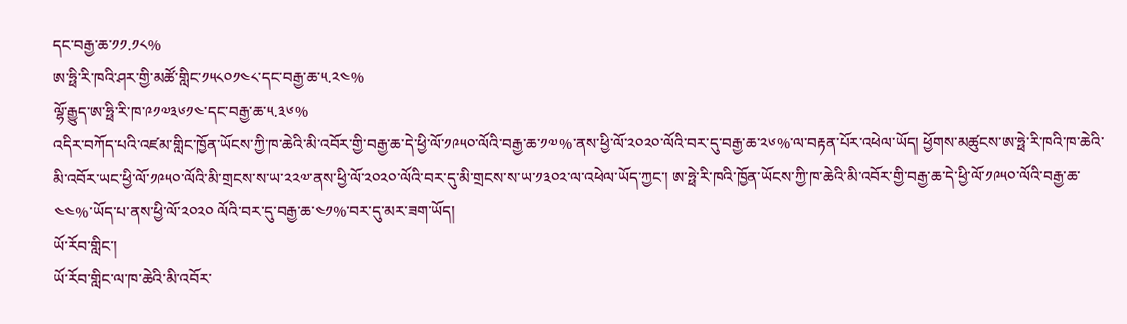དང་བརྒྱ་ཆ་༡༡.༡༨%
ཨ་ཧྥི་རི་ཁའི་ཤར་གྱི་མཚོ་གླིང་༡༥༨༠༡༤༨་དང་བརྒྱ་ཆ་༥.༢༤%
ལྷོ་རྒྱུད་ཨ་ཧྥི་རི་ཁ་༩༡༧༣༦༡༤་དང་བརྒྱ་ཆ་༥.༣༦%
འདིར་བཀོད་པའི་འཛམ་གླིང་ཁྱོན་ཡོངས་ཀྱི་ཁ་ཆེའི་མི་འབོར་གྱི་བརྒྱ་ཆ་དེ་ཕྱི་ལོ་༡༩༥༠་ལོའི་བརྒྱ་ཆ་༡༧%་ནས་ཕྱི་ལོ་༢༠༢༠་ལོའི་བར་དུ་བརྒྱ་ཆ་༢༦%་ལ་བརྟན་པོར་འཕེལ་ཡོད། ཕྱོགས་མཚུངས་ཨ་ཧྥེ་རི་ཁའི་ཁ་ཆེའི་མི་འབོར་ཡང་ཕྱི་ལོ་༡༩༥༠་ལོའི་མི་གྲངས་ས་ཡ་༢༢༧་ནས་ཕྱི་ལོ་༢༠༢༠་ལོའི་བར་དུ་མི་གྲངས་ས་ཡ་༡༣༠༢་ལ་འཕེལ་ཡོད་ཀྱང་། ཨ་ཧྥེ་རི་ཁའི་ཁྱོན་ཡོངས་ཀྱི་ཁ་ཆེའི་མི་འབོར་གྱི་བརྒྱ་ཆ་དེ་ཕྱི་ལོ་༡༩༥༠་ལོའི་བརྒྱ་ཆ་༤༤%་ཡོད་པ་ནས་ཕྱི་ལོ་༢༠༢༠ ལོའི་བར་དུ་བརྒྱ་ཆ་༤༡%་བར་དུ་མར་ཟག་ཡོད།
ཡོ་རོབ་གླིང་།
ཡོ་རོབ་གླིང་ལ་ཁ་ཆེའི་མི་འབོར་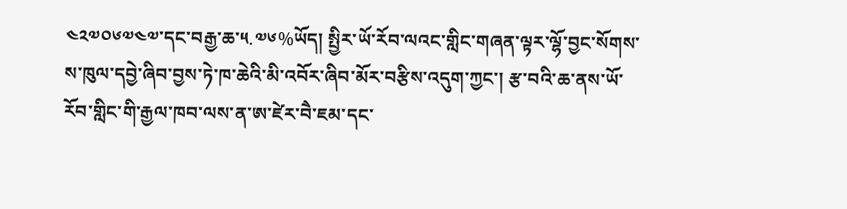༤༢༧༠༦༧༤༧་དང་བརྒྱ་ཆ་༥.༧༦%ཡོད། སྤྱིར་ཡོ་རོབ་ལའང་གླིང་གཞན་ལྟར་ལྷོ་བྱང་སོགས་ས་ཁུལ་དབྱེ་ཞིབ་བྱས་ཏེ་ཁ་ཆེའི་མི་འབོར་ཞིབ་མོར་བརྩིས་འདུག་ཀྱང་། རྩ་བའི་ཆ་ནས་ཡོ་རོབ་གླིང་གི་རྒྱལ་ཁབ་ལས་ན་ཨ་ཛེར་བཻ་ཇམ་དང་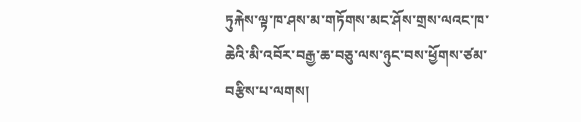ཏུརྐེས་ལྟ་ཁ་ཤས་མ་གཏོགས་མང་ཤོས་གྲས་ལའང་ཁ་ཆེའི་མི་འབོར་བརྒྱ་ཆ་བཅུ་ལས་ཉུང་བས་ཕྱོགས་ཙམ་བརྩིས་པ་ལགས།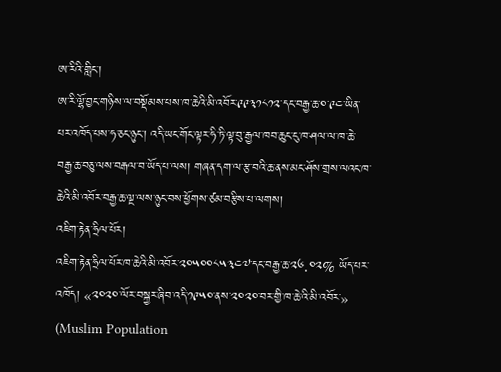ཨ་རིའི་གླིང་།
ཨ་རི་ལྷོ་བྱང་གཉིས་ལ་བསྡོམས་པས་ཁ་ཆེའི་མི་འབོར་༩༩༣༡༨༡༢་དང་བརྒྱ་ཆ་༠་༩༤་ཡིན་པར་འཁོད་པས་ཧ་ཅང་ཉུང་། འདི་ཡང་གོང་ལྟར་ཧི་ཏི་ལྟ་བུ་རྒྱལ་ཁབ་ཆུང་ངུ་ཁ་ཤལ་ལ་ཁ་ཆེ་བརྒྱ་ཆ་བཅུ་ལས་བརྒལ་བ་ཡོད་པ་ལས། གཞན་དག་ལ་རྩ་བའི་ཆ་ནས་མང་ཤོས་གྲས་ལའང་ཁ་ཆེའི་མི་འབོར་བརྒྱ་ཆ་ལྔ་ལས་ཉུང་བས་ཕྱོགས་ཙམ་བརྩིས་པ་ལགས།
འཇིག་རྟེན་ཧྲིལ་པོར།
འཇིག་རྟེན་ཧྲིལ་པོར་ཁ་ཆེའི་མི་འབོར་༢༠༥༠༠༨༥༣༤༧་དང་བརྒྱ་ཆ་༢༦.༠༢% ཡོད་པར་འཁོད། «༢༠༢༠་ལོར་བསྐྱར་ཞིབ་འདི་༡༩༥༠་ནས་༢༠༢༠་བར་གྱི་ཁ་ཆེ་འི་མི་འབོར་» (Muslim Population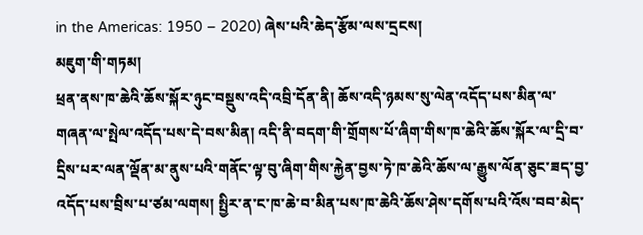in the Americas: 1950 – 2020) ཞེས་པའི་ཆེད་རྩོམ་ལས་དྲངས།
མཇུག་གི་གཏམ།
ཕྲན་ནས་ཁ་ཆེའི་ཆོས་སྐོར་ཉུང་བསྡུས་འདི་འབྲི་དོན་ནི། ཆོས་འདི་ཉམས་སུ་ལེན་འདོད་པས་མིན་ལ་གཞན་ལ་སྤེལ་འདོད་པས་དེ་བས་མིན། འདི་ནི་བདག་གི་གྲོགས་པོ་ཞིག་གིས་ཁ་ཆེའི་ཆོས་སྐོར་ལ་དྲི་བ་དྲིས་པར་ལན་ལྡོན་མ་ནུས་པའི་གནོང་ལྟ་བུ་ཞིག་གིས་རྐྱེན་བྱས་ཏེ་ཁ་ཆེའི་ཆོས་ལ་རྒྱུས་ལོན་ཅུང་ཟད་བྱ་འདོད་པས་བྲིས་པ་ཙམ་ལགས། སྤྱིར་ན་ང་ཁ་ཆེ་བ་མིན་པས་ཁ་ཆེའི་ཆོས་ཤེས་དགོས་པའི་འོས་བབ་མེད་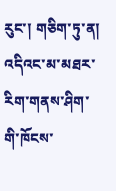རུང་། གཅིག་ཏུ་ན། འདིའང་མ་མཐར་རིག་གནས་ཤིག་གི་ཁོངས་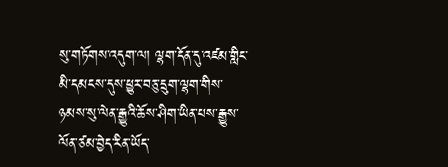སུ་གཏོགས་འདུག་ལ། ལྷག་དོན་དུ་འཛམ་གླིང་མི་དམངས་དུས་ཕྱུར་བཅུ་དྲུག་ལྷག་གིས་ཉམས་སུ་ལེན་རྒྱུའི་ཆོས་ཤིག་ཡིན་པས་རྒྱུས་ལོན་ཙམ་བྱེད་རིན་ཡོད་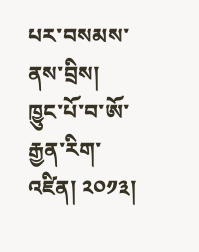པར་བསམས་ནས་བྲིས།
ཁྱུང་པོ་བ་ཨོ་རྒྱན་རིག་འཛིན། ༢༠༡༣།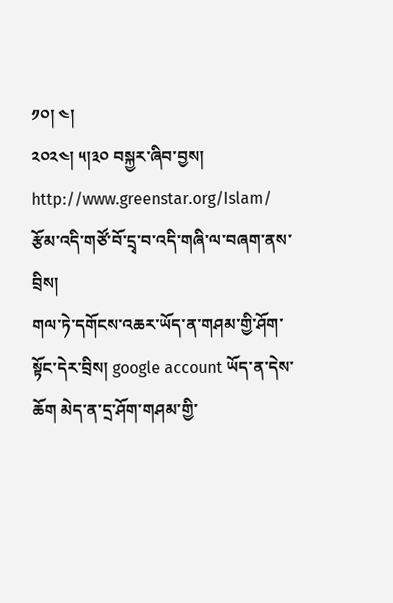༡༠། ༤།
༢༠༢༤། ༥།༣༠ བསྐྱར་ཞིབ་བྱས།
http://www.greenstar.org/Islam/ རྩོམ་འདི་གཙོ་བོ་དྲྭ་བ་འདི་གཞི་ལ་བཞག་ནས་བྲིས།
གལ་ཏེ་དགོངས་འཆར་ཡོད་ན་གཤམ་གྱི་ཤོག་སྟོང་དེར་བྲིས། google account ཡོད་ན་དེས་ཆོག མེད་ན་དྲ་ཤོག་གཤམ་གྱི་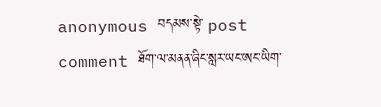anonymous བདམས་སྟེ་ post comment ཐོག་ལ་མནན་ཞིང་སླར་ཡང་ཨང་ཡིག་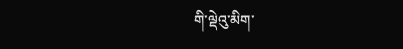གི་ལྡེའུ་མིག་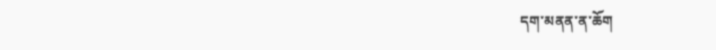དག་མནན་ན་ཆོག